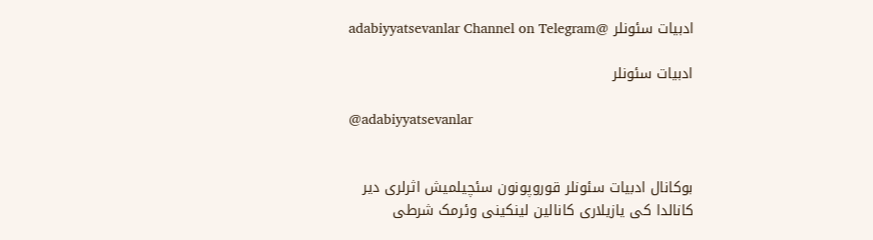ادبیات سئونلر @adabiyyatsevanlar Channel on Telegram

ادبیات سئونلر

@adabiyyatsevanlar


بوکانال ادبیات سئونلر قوروپونون سئچیلمیش اثرلری دیر
کانالدا کی یازیلاری کانالین لینکینی وئرمک شرطی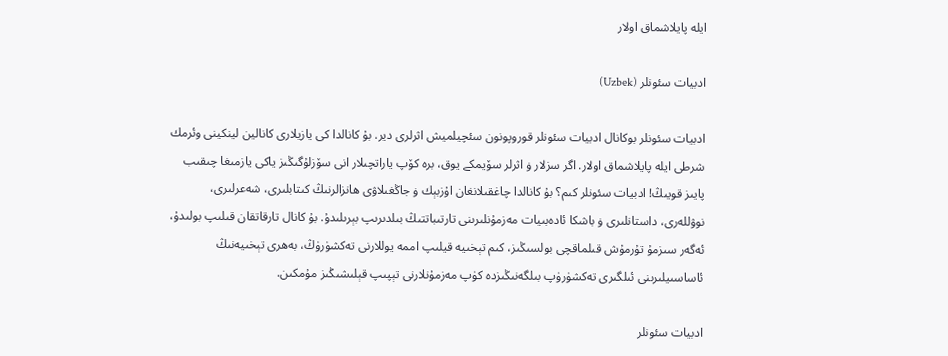ایله پایلاشماق اولار

ادبیات سئونلر (Uzbek)

ادبیات سئونلر بوکانال ادبیات سئونلر قوروپونون سئچیلمیش اثرلری دیر. بۇ كانالدا كی یازیلاری كانالین لینكینی وئرمك شرطی ایله پایلاشماق اولار. اگر سزلار ۏ اثرلر سۆيمكے يوق، بره كۆپ ياراتچىلار انى سۆزلۇگىڭىز ياكى يازمىغا چىقىب پايىز قويىڭ! ادبیات سئونلر كىم؟ بۇ كانالدا چاغقىلانغان اۇزبېك ۏ جاڭغىلاۋى ھانزالرنىڭ كىتابلىرى، شەعرلىرى، نوۋللەرى، داستانلىرى ۏ باشكا ئادەبىيات مەزمۇنلىرىنى تارتىباتتىڭ بىلدىرىپ بېرىلىدۇ. بۇ كانال تارقاتقان قىلىپ بولىدۇ، ئەگەر سىزمۇ تۇرمۇش قىلماقچى بولسىڭىز، كىم تېخىيە قيلىپ اممە يوللارنى تەكشۈرۈڭ، بەھرى تېخىيەنىڭ ئاساسىيلىرىنى ئىلگىرى تەكشۈرۈپ بىلگەنىڭىزدە كۈپ مەزمۇنلارنى تېپىپ قېلىشىڭىز مۇمكىن.

ادبیات سئونلر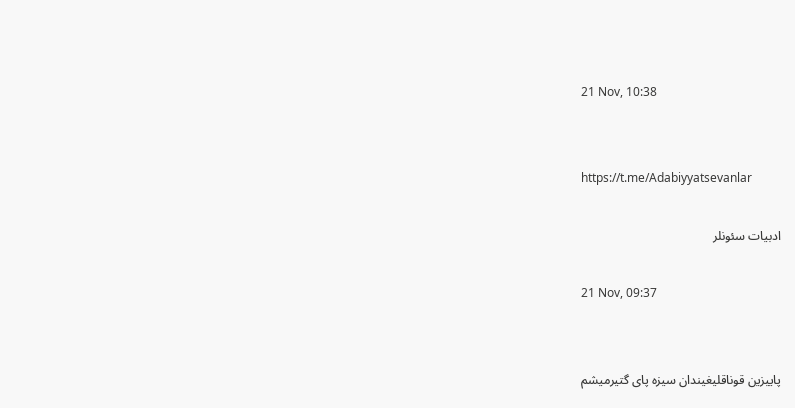21 Nov, 10:38


https://t.me/Adabiyyatsevanlar

ادبیات سئونلر

21 Nov, 09:37


پاییزین قوناقلیغیندان سیزه پای گتیرمیشم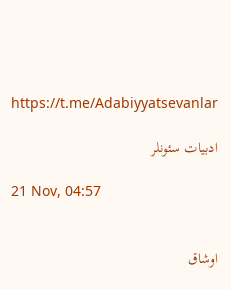https://t.me/Adabiyyatsevanlar

ادبیات سئونلر

21 Nov, 04:57


اوشاق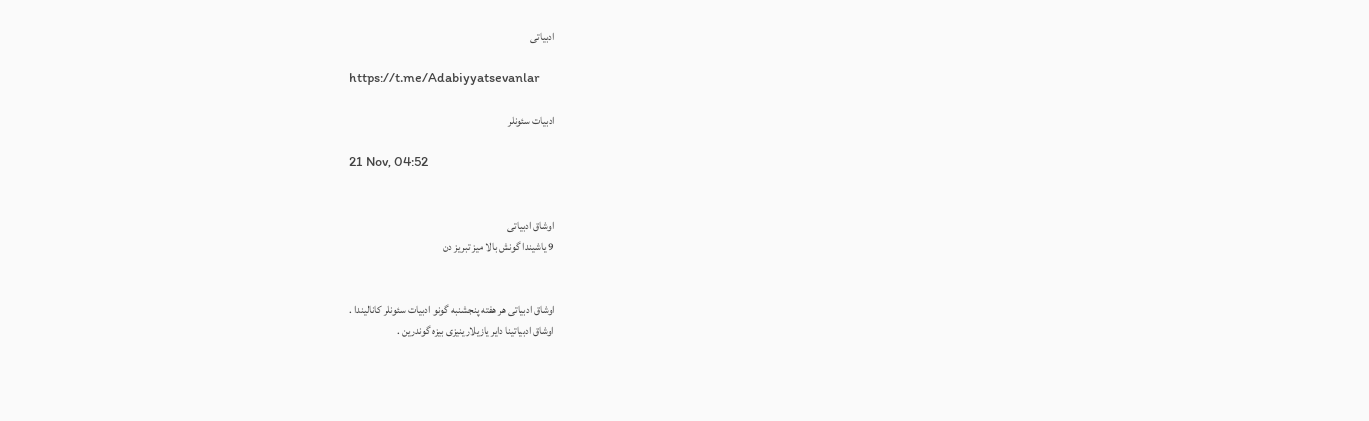ادبیاتی

https://t.me/Adabiyyatsevanlar

ادبیات سئونلر

21 Nov, 04:52


اوشاق ادبیاتی
9 یاشیندا گونش بالا میز تبریز دن


اوشاق ادبیاتی هر هفته پنجشنبه گونو ادبیات سئونلر کانالیندا .
اوشاق ادبیاتینا دایر یازیلارینیزی بیزه گوندرین .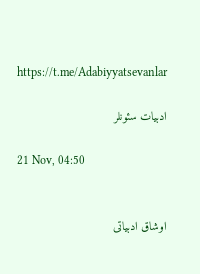https://t.me/Adabiyyatsevanlar

ادبیات سئونلر

21 Nov, 04:50


اوشاق ادبیاتی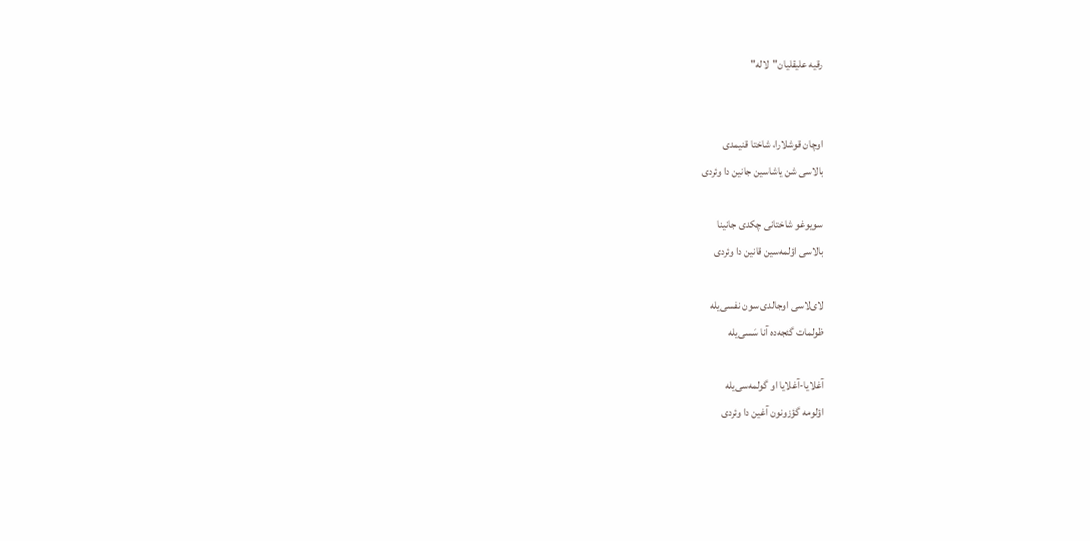رقیه علیقلیان"لاله"


اوچان قوشلارا، شاختا قنیمدی
بالاسی شن یاشاسین جانین دا وئردی

سویوغو شاختانی چکدی جانینا
بالاسی اؤلمه‌سین قانین دا وئردی

لای‌لاسی اوجالدی سون نفسی‌یله
ظولمات گئجه‌ده آنا سَسی‌یله

آغلایا-آغلایا او گولمه‌سی‌یله
اؤلومه گؤزونون آغین دا وئردی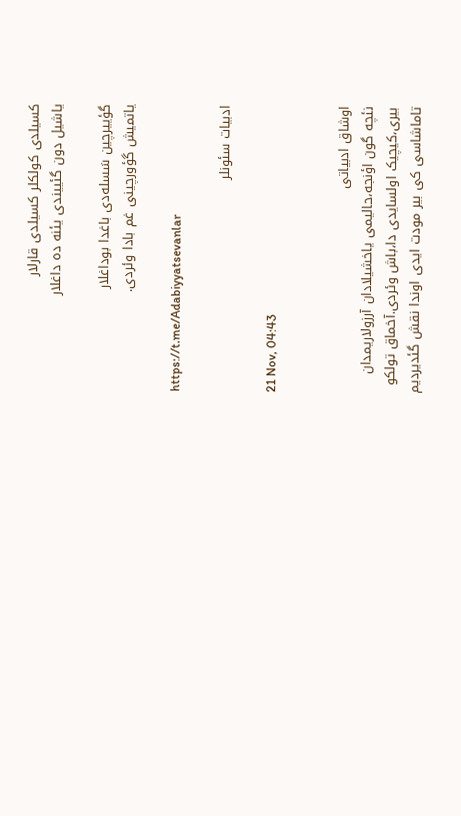کسیلدی کولکلر کسیلدی قارلار
یاشیل دون گئییندی یئنه ده داغلار

گؤییرچین سَسله‌دی باغدا بوداغلار
یاتمیش گؤورچینی غم بادا وئردی.

https://t.me/Adabiyyatsevanlar

ادبیات سئونلر

21 Nov, 04:43


اوشاق ادبیاتی
نئچه گون اؤنجه،حالیمی یاخشیلادان آرزولاریمدان بیری،کیچیک اولسایدی دا،باش وئردی.آخماق تولکو تاماشاسی کی بیر مودت ایدی اوندا نقش گئدیردیم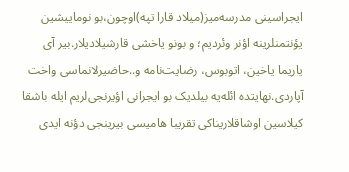ایجراسینی مدرسه‌میز(میلاد قارا تپه)اوچون،بو نوماییشین یؤنتمنلرینه اؤنر وئردیم؛ و بونو یاخشی قارشیلادیلار.بیر آی یاریما یاخین، اتوبوس، رضایت‌نامه و..حاضیرلانماسی واخت آپاردی.نهایتده ائله‌یه بیلدیک بو ایجرانی اؤیرنجی‌لریم ایله باشقا کیلاسین اوشاقلاریناکی تقریبا هامیسی بیرینجی دؤنه ایدی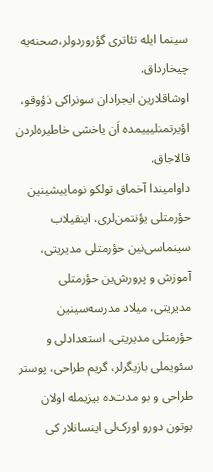سینما ایله تئاتری گؤروردولر،صحنه‌یه چیخارداق.
اوشاقلارین ایجرادان سونراکی ذؤوقو، اؤیرتمنلیییمده اَن یاخشی خاطیره‌لردن قالاجاق.
داوامیندا آخماق تولکو نوماییشینین حؤرمتلی یؤنتمن‌لری، اینقیلاب سینماسی‌نین حؤرمتلی مدیریتی، آموزش و پرورش‌ین حؤرمتلی مدیریتی، میلاد مدرسه‌سینین حؤرمتلی مدیریتی، استعدادلی و سئویملی بازیگرلر، گریم طراحی، پوستر طراحی و بو مدت‌ده بیزیمله اولان بوتون دورو اورک‌لی اینسانلار کی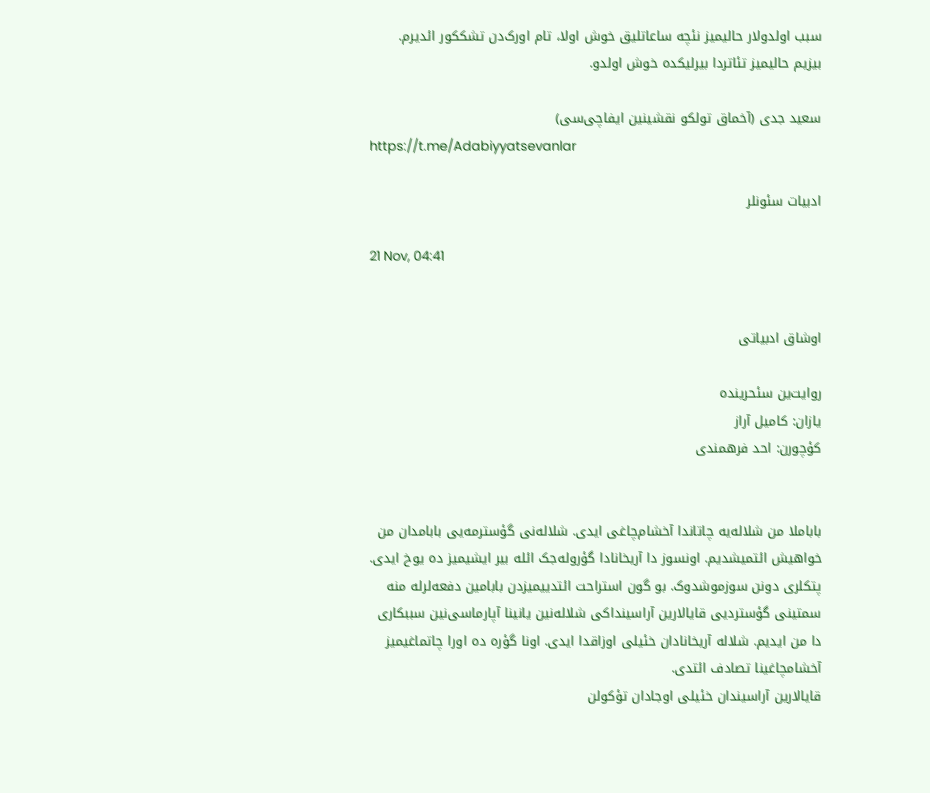سبب اولدولار حالیمیز نئچه ساعاتلیق خوش اولا، تام اورک‌دن تشککور ائدیرم.
بیزیم حالیمیز تئاتردا بیرلیکده خوش اولدو.

سعید جدی (آخماق تولکو نقشینین ایفاچی‌سی)
https://t.me/Adabiyyatsevanlar

ادبیات سئونلر

21 Nov, 04:41


اوشاق ادبیاتی

روایت‌ین سئحرینده
يازان: کامیل آراز
كؤچورن: احد فرهمندی


باباملا من شلاله‌یه چاتاندا آخشام‌چاغی ایدی. شلاله‌نی گؤسترمه‌یی بابامدان من خواهیش ائتمیشدیم. اونسوز دا آریخانادا گؤروله‌جک ائله بیر ایشیمیز ده یوخ ایدی. پتکلری دونن سوزموشدوک. بو گون استراحت ائتدییمیزدن بابامین دفعه‌لرله منه سمتینی گؤستردیی قایالارین آراسینداکی شلاله‌نین یانینا آپارماسی‌نین سببکاری دا من ایدیم. شلاله آریخانادان خئیلی اوزاقدا ایدی. اونا گؤره ده اورا چاتماغیمیز آخشامچاغینا تصادف ائتدی.
قایالارین آراسیندان خئیلی اوجادان تؤکولن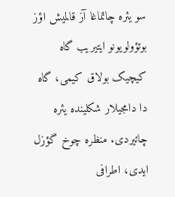سو یئره چاتماغا آز قالمیش اؤز بوتؤولویونو ایتیریب گاه کیچیک بولاق کیمی، گاه دا دامجیلار شکلینده یئره چاتیردی. منظره چوخ گؤزل ایدی، اطرافی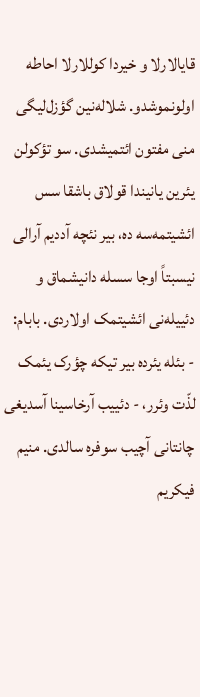قایالارلا و خیردا کوللارلا احاطه اولونموشدو. شلاله‌نین گؤزل‌لیگی منی مفتون ائتمیشدی. سو تؤکولن یئرین یانیندا قولاق باشقا سس ائشیتمه‌سه ده، بیر نئچه آددیم آرالی نیسبتاً اوجا سسله دانیشماق و دئییله‌نی ائشیتمک اولاردی. بابام:
- بئله یئرده بیر تیکه چؤرک یئمک لذّت وئرر، - دئییب آرخاسینا آسدیغی چانتانی آچیب سوفره سالدی. منیم فیکریم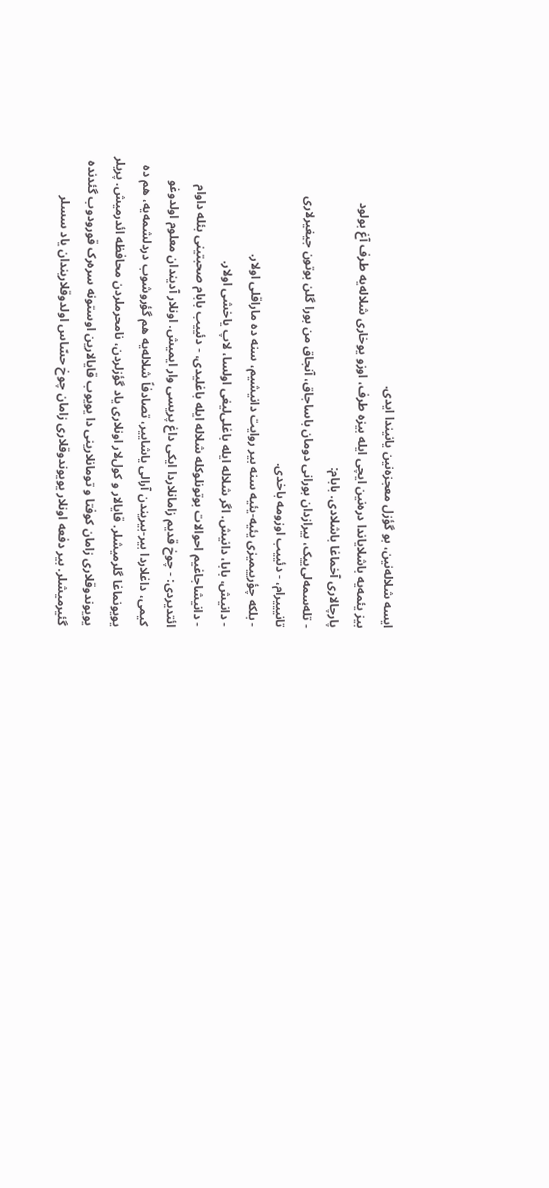ایسه شلاله‌نین، بو گؤزل معجزه‌نین یانیندا ایدی.
بیز یئمه‌یه باشلایاندا دره‌نین ایچی ایله بیزه طرف، اوزو یوخاری شلاله‌یه طرف آغ بولود پارچالاری آخماغا باشلادی. بابام:
- تله‌سمه‌لی‌يیک، بیرازدان بورانی دومان باساجاق، آنجاق من بورا گلن بوتون جیغیرلاری تانیییرام، - دئییب اوزومه باخدی.
- بلکه چؤرییمیزی یئیه-یئیه سنه بیر روایت دانیشیم، سنه ده ماراقلی اولار.
- دانیش، بابا، دانیش. اگر شلاله ایله باغلی‌لیغی اولسا، لاپ یاخشی اولار.
- دانیشاجاغیم احوالات بوتونلوکله شلاله ایله باغلیدی، - دئییب بابام صحبتینی بئله داوام ائتدیردی: - چوخ قدیم زامانلاردا ایکی داغ پریسی وار ایمیش. اونلار آدیندان معلوم اولدوغو کیمی، داغلاردا بیر-بیریندن آرالی یاشاییر، تصادفاً شلاله‌یه هم گؤروشوب دردلشمه‌یه، هم ده یویونماغا گلرمیشلر. قایالار و کول‌لار اونلاری یاد گؤزلردن، نامحرملردن محافظه ائدرمیش. پریلر یویوندوقلاری زامان کوفتا و تومانلارینی دا یویوب قایالارین اوستونه سره‌رک قورودوب گئدنده گئیرمیشلر. بیر دفعه اونلار یویوندوقلاری زامان چوخ حسّاس اولدوقلاریندان یاد سسلر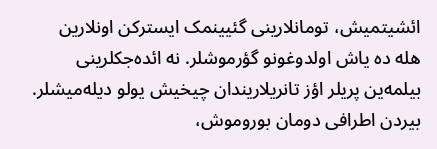ائشیتمیش، تومانلارینی گئیینمک ایسترکن اونلارین هله ده یاش اولدوغونو گؤرموشلر. نه ائده‌‌جکلرینی بیلمه‌ین پریلر اؤز تانریلاریندان چیخیش یولو دیله‌میشلر. بیردن اطرافی دومان بوروموش،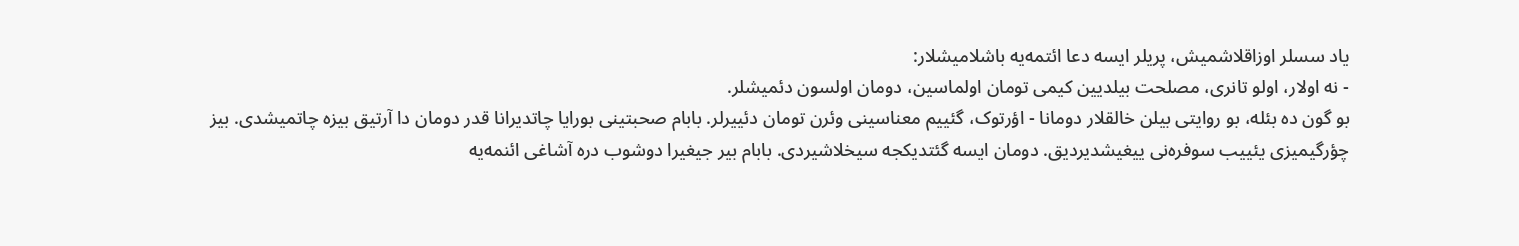یاد سسلر اوزاقلاشمیش، پریلر ایسه دعا ائتمه‌یه باشلامیشلار:
- نه اولار، اولو تانری، مصلحت بیلدیین کیمی تومان اولماسین، دومان اولسون دئمیشلر.
بو گون ده بئله، بو روایتی بیلن خالقلار دومانا - اؤرتوک، گئییم معناسینی وئرن تومان دئییرلر. بابام صحبتینی بورایا چاتدیرانا قدر دومان دا آرتیق بیزه چاتمیشدی. بیز چؤرگیمیزی یئییب سوفره‌نی ییغیشدیردیق. دومان ایسه گئتدیکجه سیخلاشیردی. بابام بیر جیغیرا دوشوب دره آشاغی ائنمه‌یه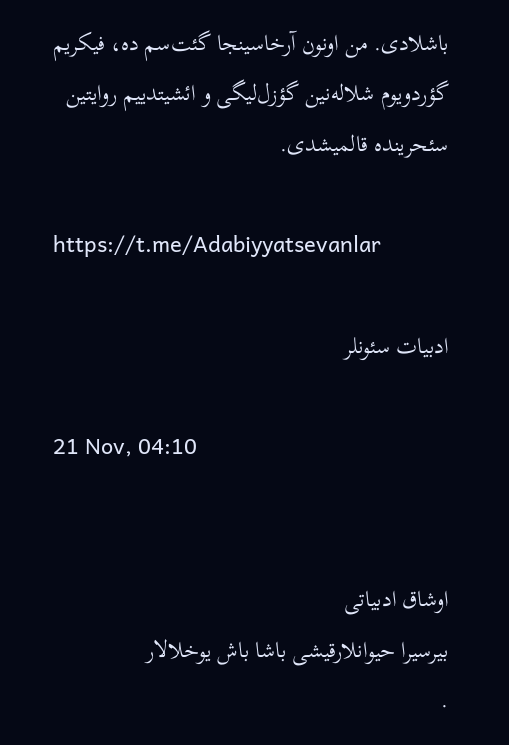باشلادی. من اونون آرخاسینجا گئت‌سم ده، فیکریم گؤردویوم شلاله‌نین گؤزل‌لیگی و ائشیتدییم روایتین سئحرینده قالمیشدی.

https://t.me/Adabiyyatsevanlar

ادبیات سئونلر

21 Nov, 04:10


اوشاق ادبیاتی
بیرسیرا حیوانلارقیشی باشا باش یوخلالار
.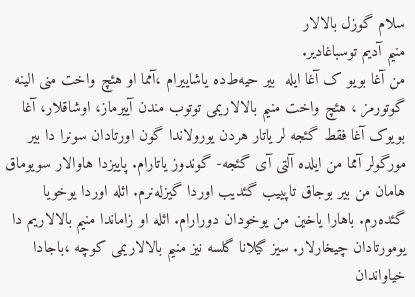سلام گوزل بالالار
منیم آدیم توسباغادیر.
من آغا بویو ک آغا ایله  بیر حیه‌ط‌ده یاشاییرام ،آمما او هئچ واخت منی الینه گوتورمز ، هئچ واخت منیم بالالاریمی توتوب مندن آییرماز، اوشاقلار، آغا بویوک آغا فقط گئجه لر یاتار هردن یورولاندا گون اورتادان سونرا دا بیر مورگولر آمما من ایلده آلتی آی گئجه- گوندوز یاتارام. پاییزدا هاوالار سویوماق هامان من بیر بوجاق تاپییب گئدیب اوردا گیزله‌نرم. ائله اوردا یوخویا گئده‌رم. باهارا یاخین من یوخودان دورارام. ائله او زاماندا منیم بالالاریم دا یومورتادان چیخارلار. سیز گیلانا گلسه نیز منیم بالالاریمی کوچه ،باجادا خیاواندان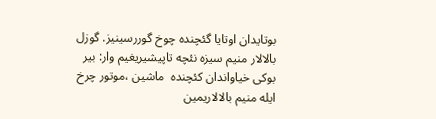بوتایدان اوتایا گئچنده چوخ گوررسینیز. گوزل بالالار منیم سیزه نئچه تاپیشیریغیم وار: بیر بوکی خیاواندان کئچنده  ماشین ،موتور چرخ ایله منیم بالالاریمین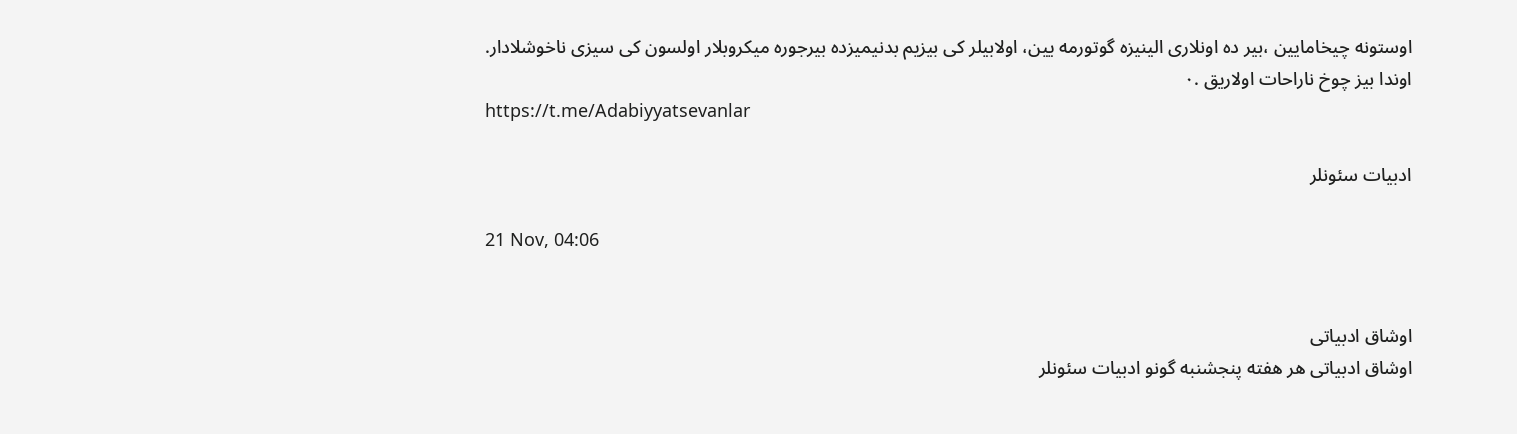اوستونه چیخامایین ،بیر ده اونلاری الینیزه گوتورمه یین، اولابیلر کی بیزیم بدنیمیزده بیرجوره میکروبلار اولسون کی سیزی ناخوشلادار. اوندا بیز چوخ ناراحات اولاریق .۰
https://t.me/Adabiyyatsevanlar

ادبیات سئونلر

21 Nov, 04:06


اوشاق ادبیاتی
اوشاق ادبیاتی هر هفته پنجشنبه گونو ادبیات سئونلر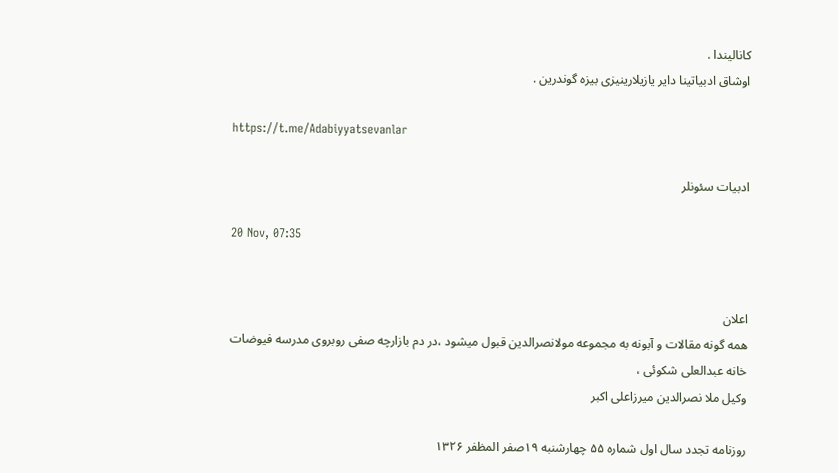کانالیندا .
اوشاق ادبیاتینا دایر یازیلارینیزی بیزه گوندرین .

https://t.me/Adabiyyatsevanlar

ادبیات سئونلر

20 Nov, 07:35


اعلان
همه گونه مقالات و آبونه به مجموعه مولانصرالدین قبول میشود ،در دم بازارچه صفی روبروی مدرسه فیوضات خانه عبدالعلی شکوئی ،
وکیل ملا نصرالدین میرزاعلی اکبر

روزنامه تجدد سال اول شماره ۵۵ چهارشنبه ۱۹صفر المظفر ۱۳۲۶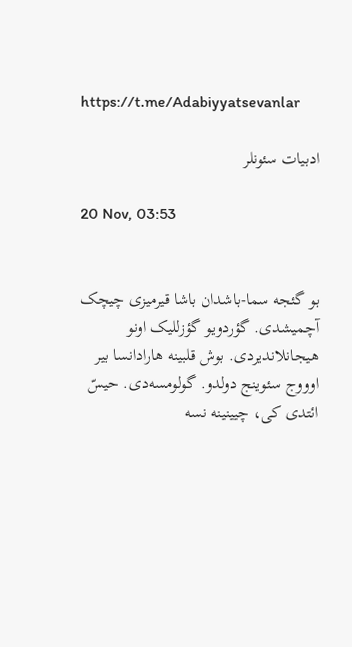https://t.me/Adabiyyatsevanlar

ادبیات سئونلر

20 Nov, 03:53


بو گئجه سما-باشدان باشا قیرمیزی چیچک آچمیشدی. گؤردویو گؤزللیک اونو هیجانلاندیردی. بوش قلبینه هارادانسا بیر اوووج سئوینج دولدو. گولومسه‌دی. حیسّ ائتدی کی، چیینینه نسه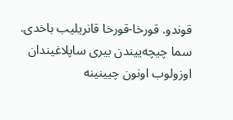قوندو. قورخا-قورخا قانریلیب باخدی. سما چیچه‌ییندن بیری ساپلاغیندان اوزولوب اونون چیینینه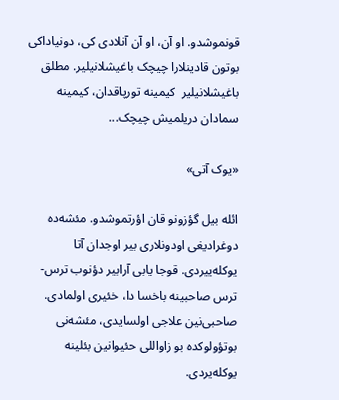قونموشدو. او آن، او آن آنلادی کی، دونیاداکی بوتون قادینلارا چیچک باغیشلانیلیر. مطلق باغیشلانیلیر  کیمینه تورپاقدان، کیمینه سمادان دریلمیش چیچک...

«یوک آتی»

ائله بیل گؤزونو قان اؤرتموشدو. مئشه‌ده دوغرادیغی اودونلاری بیر اوجدان آتا یوکله‌ییردی. قوجا یابی آرابیر دؤنوب ترس-ترس صاحبینه باخسا دا، خئیری اولمادی. صاحبی‌نین علاجی اولسایدی، مئشه‌نی بوتؤولوکده بو زاواللی حئیوانین بئلینه یوکله‌یردی.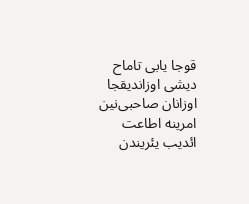قوجا یابی تاماح دیشی اوزاندیقجا اوزانان صاحبی‌نین امرینه اطاعت ائدیب یئریندن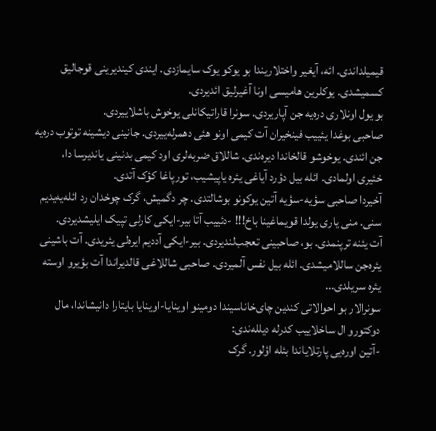قیمیلداندی. ائه، آیغیر واختلاریندا بو یوکو یوک سایمازدی. ایندی کیندیرینی قوجالیق کسمیشدی. یوکلرین هامیسی اونا آغیرلیق ائدیردی.
بو یول اونلاری دره‌یه جن آپاریردی. سونرا قاراتیکانلی یوخوش باشلاییردی.
صاحبی بوغدا یئییب فینخیران آت کیمی اونو هئی دهمرله‌ییردی. جانینی دیشینه توتوب دره‌یه جن ائندی. یوخوشو قالخاندا دیره‌ندی. شاللاق ضربه‌‌لری اود کیمی بدنینی یاندیرسا دا،  خئیری اولمادی. ائله بیل دؤرد آیاغی یئره یاپیشیب، تورپاغا کؤک آتدی.
آخیردا صاحبی سؤیه-سؤیه آتین یوکونو بوشالتدی. چر دگمیش، گرک چوخدان رد ائله‌یه‌یدیم سنی. منی یاری یولدا قویماغینا باخ!!! -دئییب آتا بیر-ایکی کارلی تپیک ایلیشدیردی.
آت یئنه ترپنمدی. بو، صاحبینی تعجب‌لندیردی. بیر-ایکی آددیم ایره‌لی یئریدی. آت باشینی یئره‌جن ساللامیشدی. ائله بیل نفس آلمیردی. صاحبی شاللاغی قالدیراندا آت بؤیرو اوسته یئره سریلدی...
سونرالار بو احوالاتی کندین چای‌خاناسیندا دومینو اوینایا-اوینا‌یا بایتارا دانیشاندا، مال دوکتورو ال ساخلاییب کدرله دیلله‌ندی:
-آتین اوره‌یی پارتلایاندا بئله اؤلور. گرک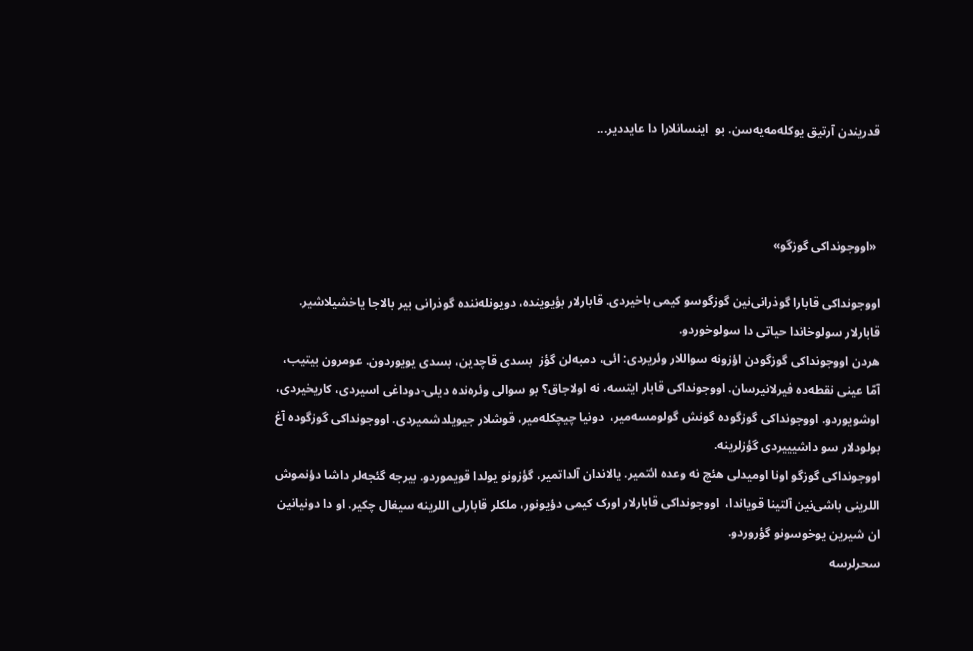قدریندن آرتیق یوکله‌مه‌یه‌سن. بو  اینسانلارا دا عایددیر...



 «اووجونداکی گوزگو»

اووجونداکی قابارا گوذرانی‌نین گوزگوسو کیمی باخیردی. قابارلار بؤیوینده، دویونله‌ننده گوذرانی بیر بالاجا یاخشیلاشیر. قابارلار سولوخاندا حیاتی دا سولوخوردو.
هردن اووجونداکی گوزگودن اؤزونه سواللار وئریردی: ائی، دمبه‌لن گؤز  بسدی قاچدین، بسدی یویوردون. عومرون بیتیب، آمّا عینی نقطه‌‌ده فیرلانیرسان. اووجونداکی قابار ایتسه، نه اولاجاق؟ بو سوالی وئره‌نده دیلی-دوداغی اسیردی، کاریخیردی، اوشویوردو. اووجونداکی گوزگوده گونش گولومسه‌میر،  دونیا چیچکله‌میر، قوشلار جیویلدشمیردی. اووجونداکی گوزگوده آغ بولودلار سو داشیییردی گؤزلرینه.
اووجونداکی گوزگو اونا اومیدلی هئچ نه وعده ائتمیر. یالاندان آلداتمیر، گؤزونو یولدا قویموردو. بیرجه گئجه‌لر داشا دؤنموش اللرینی باشی‌نین آلتینا قویاندا،  اووجونداکی قابارلار اورک کیمی دؤیونور، ملکلر قابارلی اللرینه سیغال چکیر. او دا دونیانین ان شیرین یوخوسونو گؤروردو.
سحرلرسه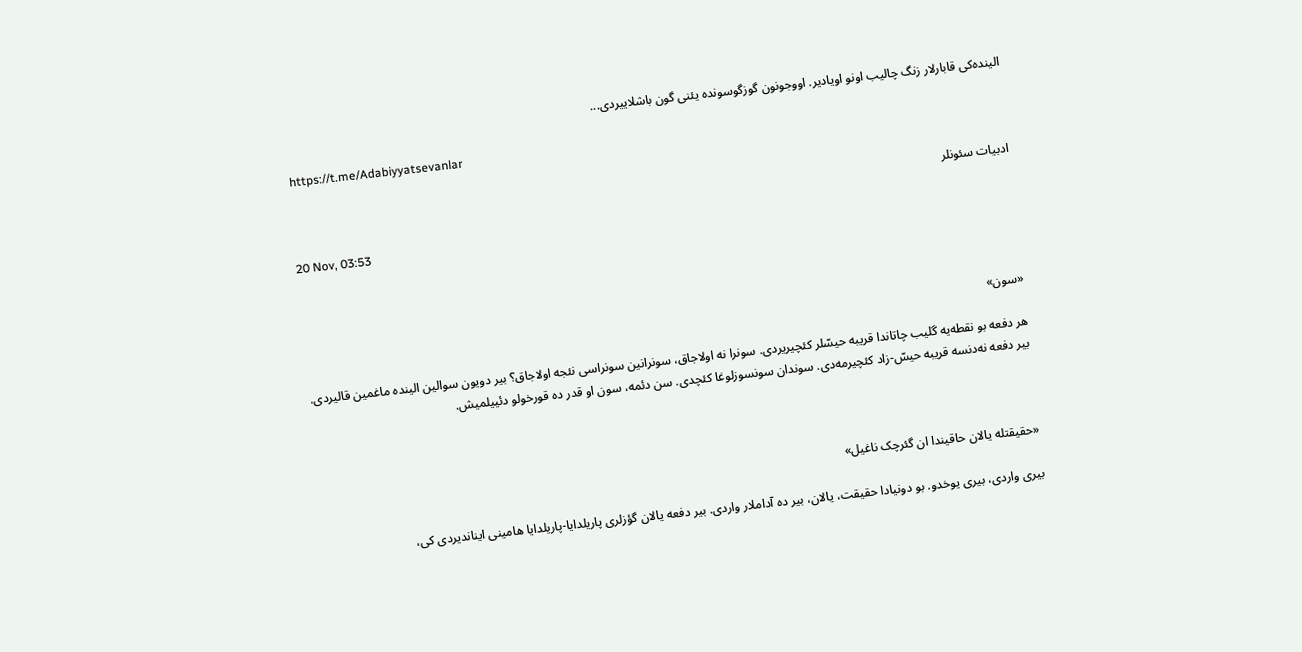الینده‌کی قابارلار زنگ چالیب اونو اویادیر. اووجونون گوزگوسونده یئنی گون باشلاییردی...

 https://t.me/Adabiyyatsevanlar

ادبیات سئونلر

20 Nov, 03:53



«سون»

هر دفعه‌ بو نقطه‌‌یه گلیب چاتاندا قریبه حیسّلر کئچیریردی. سونرا نه اولاجاق، سونرانین سونراسی نئجه اولاجاق؟ بیر دویون سوالین الینده ماغمین قالیردی.
بیر دفعه‌ نه‌دنسه قریبه حیسّ-زاد کئچیرمه‌دی. سوندان سونسوزلوغا کئچدی. سن دئمه، سون او قدر ده قورخولو دئییلمیش.



«حقیقتله یالان حاقیندا ان گئرچک ناغیل»

بیری واردی، بیری یوخدو. بو دونیادا حقیقت، یالان، بیر ده آداملار واردی. بیر دفعه‌ یالان گؤزلری پاریلدایا-پاریلدایا هامینی ایناندیردی کی،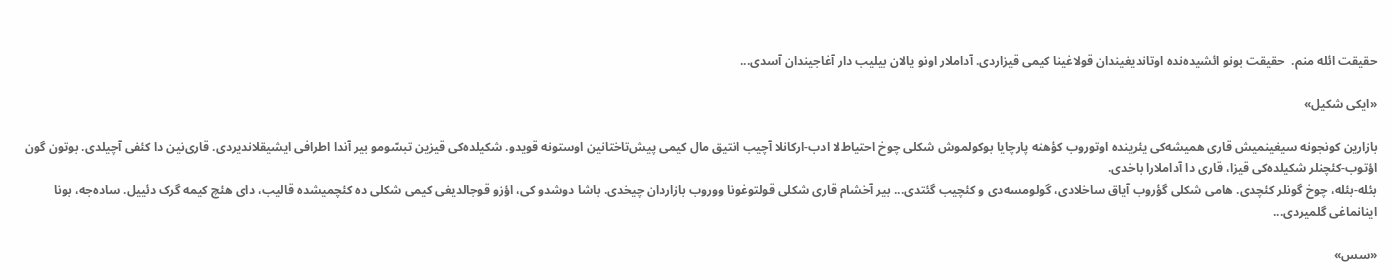حقیقت ائله منم.  حقیقت بونو ائشیده‌نده اوتاندیغیندان قولاغینا کیمی قیزاردی. آداملار اونو یالان بیلیب دار آغاجیندان آسدی...

«ایکی شکیل»

بازارین کونجونه سیغینمیش قاری همیشه‌کی یئرینده اوتوروب کؤهنه پارچایا بوکولموش شکلی چوخ احتیاط‌لا ادب-ارکانلا آچیب انتیق مال کیمی پیش‌تاختانین اوستونه قویدو. شکیلده‌کی قیزین تبسّومو بیر آندا اطرافی ایشیقلاندیردی. قاری‌نین دا کئفی آچیلدی. بوتون گون اؤتوب-کئچنلر شکیلده‌کی قیزا، قاری دا آداملارا باخدی.
بئله-بئله، چوخ گونلر کئچدی. هامی شکلی گؤروب آیاق ساخلادی، گولومسه‌دی و کئچیب گئتدی... بیر آخشام قاری شکلی قولتوغونا ووروب بازاردان چیخدی. باشا دوشدو کی، اؤزو قوجالدیغی کیمی شکلی ده کئچمیشده قالیب، دای هئچ کیمه گرک دئییل. ساده‌جه، بونا اینانماغی گلمیردی...

«سس»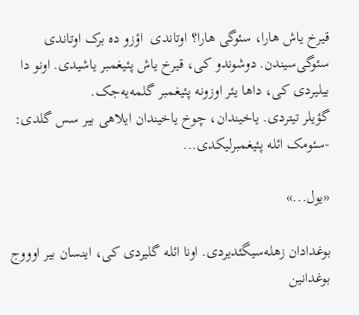قیرخ یاش هارا، سئوگی هارا؟ اوتاندی  اؤزو ده برک اوتاندی سئوگی‌سیندن. دوشوندو کی، قیرخ یاش پئیغمبر یاشیدی. اونو دا بیلیردی کی، داها یئر اوزونه پئیغمبر گلمه‌یه‌جک.
گؤیلر تیتردی. یاخیندان، چوخ یاخیندان ایلاهی بیر سس گلدی:
-سئومک ائله پئیغمبرلیکدی...

«یول...»

بوغدادان زهله‌سیگئدیردی. اونا ائله گلیردی کی، اینسان بیر اوووج بوغدانین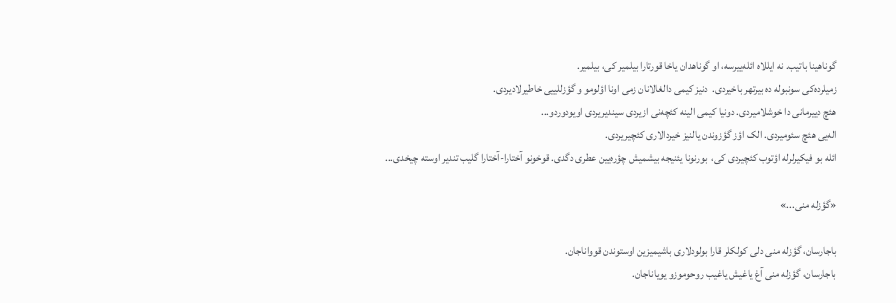گوناهینا باتیب. نه ایللاه ائله‌ییرسه، او گوناهدان یاخا قورتارا بیلمیر کی، بیلمیر.
زمیلرده‌کی سونبوله ده بیرتهر باخیردی.  دنیز کیمی دالغالانان زمی اونا اؤلومو و گؤزللییی خاطیرلادیردی.
هئچ دییرمانی دا خوشلامیردی. دونیا کیمی الینه کئچه‌نی ازیردی سیندیریردی اویودوردو...
اله‌یی هئچ سئومیردی. الک اؤز گؤزوندن یالنیز خیردالاری کئچیریردی.
ائله بو فیکیرلرله اؤتوب کئچیردی کی،  بورنونا یئنیجه بیشمیش چؤره‌یین عطری دگدی. قوخونو آختارا-آختارا گلیب تندیر اوسته چیخدی...

«گؤزله منی...»

باجارسان، گؤزله منی دلی کولکلر قارا بولودلاری باشیمیزین اوستوندن قوواناجان.
باجارسان، گؤزله منی آغ یاغیش یاغیب روحوموزو یویاناجان.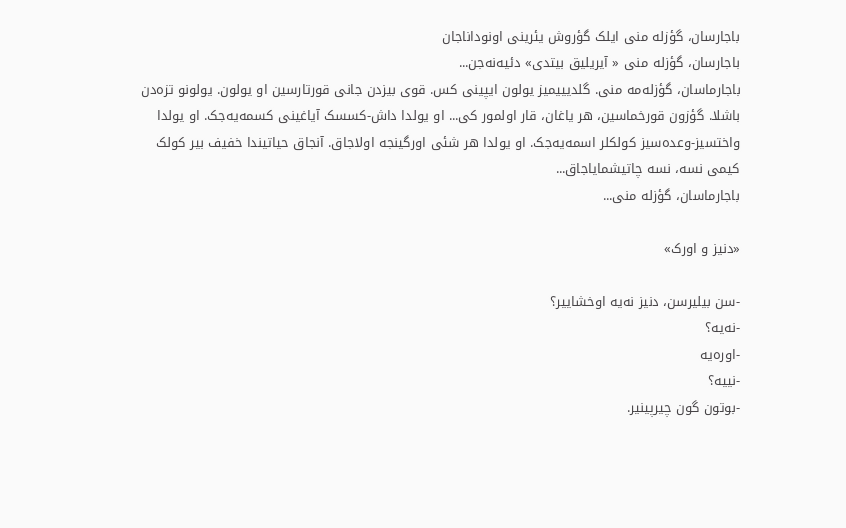باجارسان، گؤزله منی ایلک گؤروش یئرینی اونوداناجان
باجارسان، گؤزله منی « آیریلیق بیتدی» دئیه‌نه‌جن...
باجارماسان، گؤزله‌مه منی. گلدیییمیز یولون ایپینی کس. قوی بیزدن جانی قورتارسین او یولون. یولونو تزه‌دن باشلا. گؤزون قورخماسین، هر یاغان، قار اولمور کی... او یولدا داش-کسسک آیاغینی کسمه‌یه‌جک. او یولدا واختسیز-وعده‌سیز کولکلر اسمه‌یه‌جک. او یولدا هر شئی اورگینجه اولاجاق. آنجاق حیاتیندا خفیف بیر کولک کیمی نسه، نسه چاتیشمایاجاق...
باجارماسان، گؤزله منی...

«دنیز و اورک»

-سن بیلیرسن، دنیز نه‌یه اوخشاییر؟
-نه‌یه؟
-اوره‌یه
-نییه؟
-بوتون گون چیرپینیر.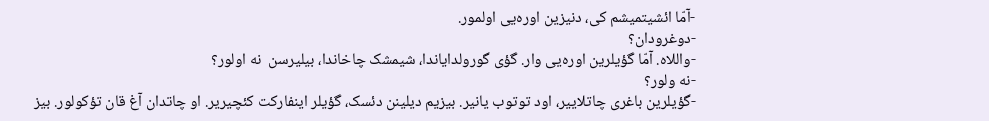-آمّا ائشیتمیشم کی، دنیزین اوره‌یی اولمور.
-دوغرودان؟
-واللاه. آمّا گؤیلرین اوره‌یی وار. گؤی گورولدایاندا، شیمشک چاخاندا، بیلیرسن  نه اولور؟
-نه ولور؟
-گؤیلرین باغری چاتلاییر، اود توتوب یانیر. بیزیم دیلینن دئسک، گؤیلر اینفارکت کئچیریر. او چاتدان آغ قان تؤکولور. بیز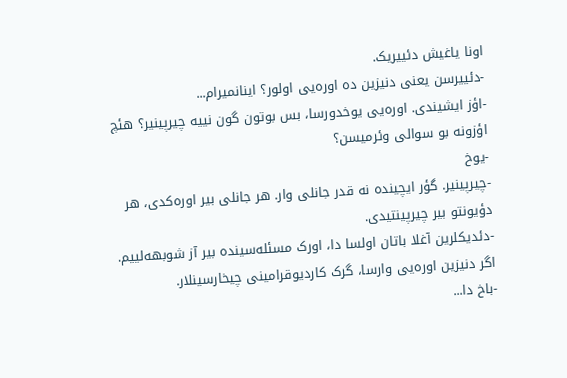اونا یاغیش دئییریک.
-دئییرسن یعنی دنیزین ده اوره‌یی اولور؟ اینانمیرام...
-اؤز ایشیندی. اوره‌یی یوخدورسا، بس بوتون گون نییه چیرپینیر؟ هئچ اؤزونه بو سوالی وئرمیسن؟
-یوخ
-چیرپینیر. گؤر ایچینده نه قدر جانلی وار. هر جانلی بیر اوره‌کدی، هر دؤیونتو بیر چیرپینتیدی.
-دئدیکلرین آغلا باتان اولسا دا، اورک مسئله‌سینده بیر آز شوبهه‌لییم. اگر دنیزین اوره‌یی وارسا، گرک کاردیوقرامینی چیخارسینلار.
-باخ دا...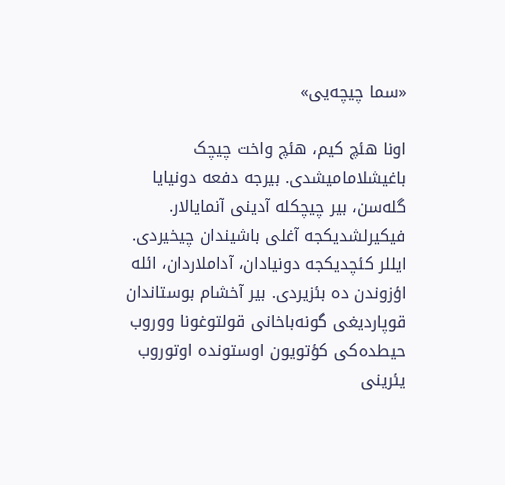«سما چیچه‌یی»

اونا هئچ کیم، هئچ واخت چیچک باغیشلامامیشدی. بیرجه دفعه‌ دونیایا گله‌سن، بیر چیچکله آدینی آنمایالار. فیکیرلشدیکجه آغلی باشیندان چیخیردی.
ایللر کئچدیکجه دونیادان، آداملاردان، ائله اؤزوندن ده بئزیردی. بیر آخشام بوستاندان قوپاردیغی گونه‌باخانی قولتوغونا ووروب حیطده‌کی کؤتویون اوستونده اوتوروب یئرینی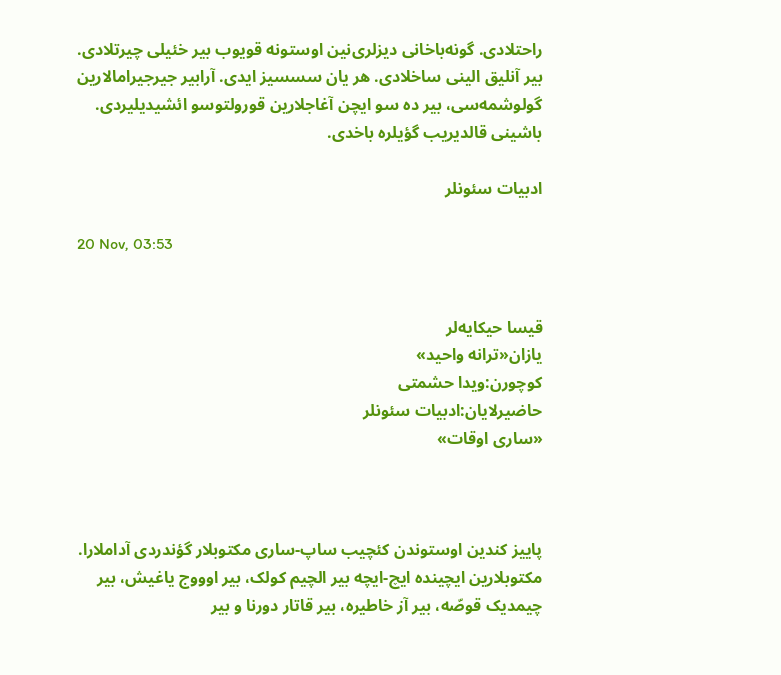راحتلادی. گونه‌باخانی دیزلری‌نین اوستونه قویوب بیر خئیلی چیرتلادی. بیر آنلیق الینی ساخلادی. هر یان سسسیز ایدی. آرابیر جیرجیرامالارین گولوشمه‌سی، بیر ده سو ایچن آغاجلارین قورولتوسو ائشیدیلیردی. باشینی قالدیریب گؤیلره باخدی.

ادبیات سئونلر

20 Nov, 03:53


قیسا حیکایه‌لر
یازان«ترانه‌‌ واحید»
کوچورن:ویدا حشمتی
حاضیرلایان:ادبیات سئونلر
«ساری اوقات»



پاییز کندین اوستوندن کئچیب ساپ-ساری مکتوبلار گؤندردی آداملارا. مکتوبلارین ایچینده ایچ-ایچه بیر الچیم کولک، بیر اوووج یاغیش، بیر چیمدیک قوصّه‌، بیر آز خاطیره، بیر قاتار دورنا و بیر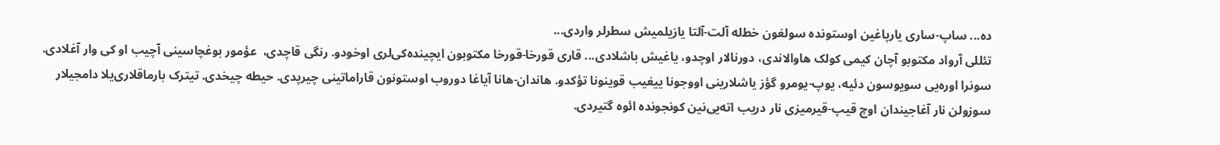ده... ساپ-ساری یارپاغین اوستونده سولغون خط‌له آلت-آلتا یازیلمیش سطرلر واردی...
تئللی آرواد مکتوبو آچان کیمی کولک هاوالاندی، دورنالار اوچدو، یاغیش باشلادی... قاری قورخا-قورخا مکتوبون ایچینده‌کی‌لری اوخودو. رنگی قاچدی،  عؤمور بوغچاسینی آچیب او کی وار آغلادی. سونرا اوره‌یی سویوسون دئیه، یوپ-یومرو گؤز یاشلارینی اووجونا ییغیب قوینونا تؤکدو. هاندان-هانا آیاغا دوروب اوستونون قاراماتینی چیرپدی. حیطه چیخدی. تیترک بارماقلاری‌یلا دامجیلار سوزولن نار آغاجیندان اوچ قیپ-قیرمیزی نار دریب اته‌یی‌نین کونجونده ائوه گتیردی.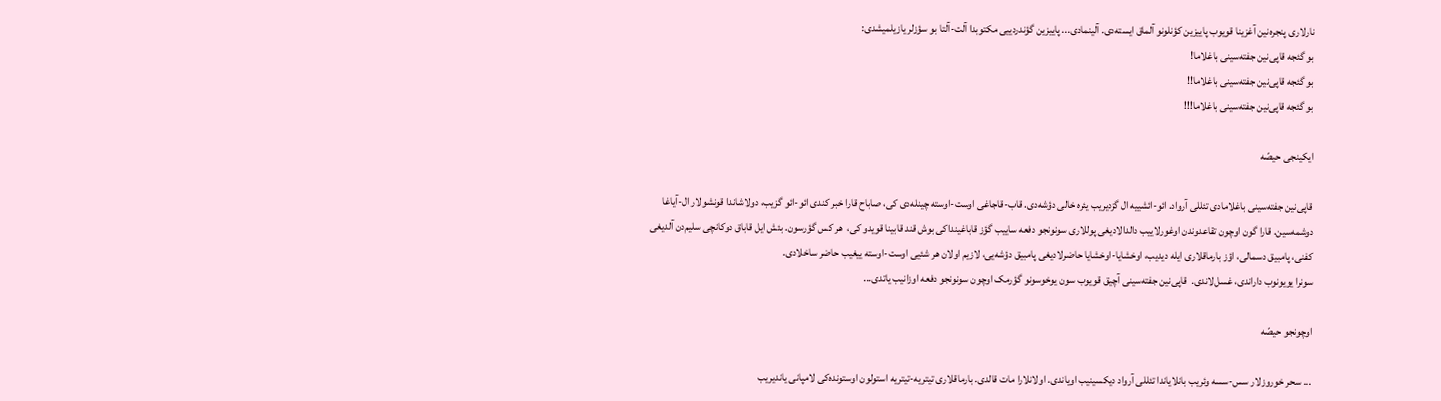نارلاری پنجره‌نین آغزینا قویوب پاییزین کؤنلونو آلماق ایسته‌دی. آلینمادی... پاییزین گؤندردییی مکتوبدا آلت-آلتا بو سؤزلر یازیلمیشدی:
بو گئجه قاپی‌نین جفته‌سینی باغلاما!
بو گئجه قاپی‌نین جفته‌سینی باغلاما!!
بو گئجه قاپی‌نین جفته‌سینی باغلاما!!!

ایکینجی حیصّه‌‌

قاپی‌نین جفته‌سینی باغلامادی تئللی آرواد. ائو-ائشییه ال گزدیریب یئره خالی دؤشه‌دی. قاب-قاجاغی اوست-اوسته چینله‌دی کی، صاباح قارا خبر کندی ائو-ائو گزیب، دولاشاندا قونشولار ال-آیاغا دوشمه‌سین. قارا گون اوچون تقاعدوندن اوغورلاییب دالدالادیغی پوللاری سونونجو دفعه‌ ساییب گؤز قاباغینداکی بوش قند قابینا قویدو کی،  هر کس گؤرسون. بئش ایل قاباق دوکانچی سلیم‌دن آلدیغی کفنی، پامبیق دسمالی، اؤز بارماقلاری ایله دیدیب، اوخشایا-اوخشایا حاضرلادیغی پامبیق دؤشه‌یی، لازیم اولان هر شئیی اوست-اوسته ییغیب حاضر ساخلادی.
سونرا یویونوب داراندی، غسل‌لاندی.  قاپی‌نین جفته‌سینی آچیق قویوب سون یوخوسونو گؤرمک اوچون سونونجو دفعه‌ اوزانیب یاتدی...

اوچونجو حیصّه‌‌

... سحر خوروزلار سس-سسه وئریب بانلایاندا تئللی آرواد دیکسینیب اویاندی. اولانلارا مات قالدی. بارماقلاری تیتریه-تیتریه استولون اوستونده‌کی لامپانی یاندیریب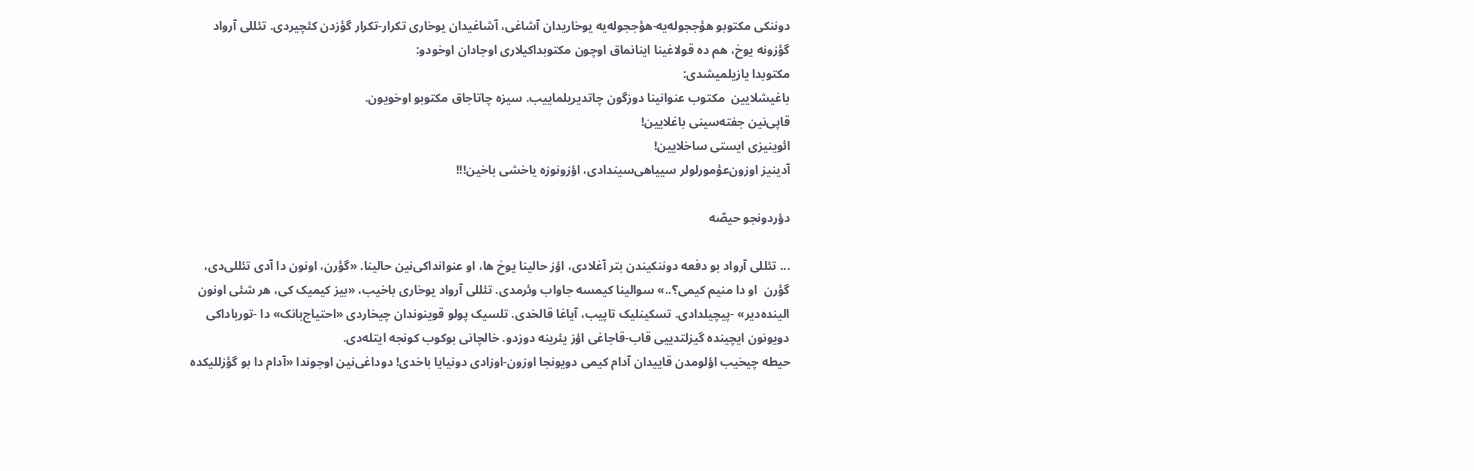دوننکی مکتوبو هؤججوله‌یه-هؤججوله‌یه یوخاریدان آشاغی، آشاغیدان یوخاری تکرار-تکرار گؤزدن کئچیردی. تئللی آرواد گؤزونه یوخ، هم ده قولاغینا اینانماق اوچون مکتوبداکیلاری اوجادان اوخودو:
مکتوبدا یازیلمیشدی:
باغیشلایین  مکتوب عنوانینا دوزگون چاتدیریلماییب. سیزه چاتاجاق مکتوبو اوخویون.
قاپی‌نین جفته‌سینی باغلایین!
ائوینیزی ایستی ساخلایین!
آدینیز اوزون‌عؤمورلولر سییاهی‌سیندادی، اؤزونوزه یاخشی باخین!!!

دؤردونجو حیصّه‌‌

... تئللی آرواد بو دفعه‌ دوننکیندن بتر آغلادی، اؤز حالینا یوخ ها، او عنوانداکی‌نین حالینا. «گؤرن، اونون دا آدی تئللی‌دی، گؤرن  او دا منیم کیمی؟..» سوالینا کیمسه جاواب وئرمدی. تئللی آرواد یوخاری باخیب، «بیز کیمیک کی، هر شئی اونون الینده‌دیر» -پیچیلدادی. تسکینلیک تاپیب، آیاغا قالخدی. تلسیک پولو قوینوندان چیخاردی «احتیاج‌بانک» دا -تورباداکی دویونون ایچینده گیزلتدییی قاب-قاجاغی اؤز یئرینه دوزدو. خالچانی بوکوب کونجه ایتله‌دی.
حیطه چیخیب اؤلومدن قاییدان آدام کیمی دویونجا اوزون-اوزادی دونیایا باخدی! دوداغی‌نین اوجوندا «آدام دا بو گؤزللیکده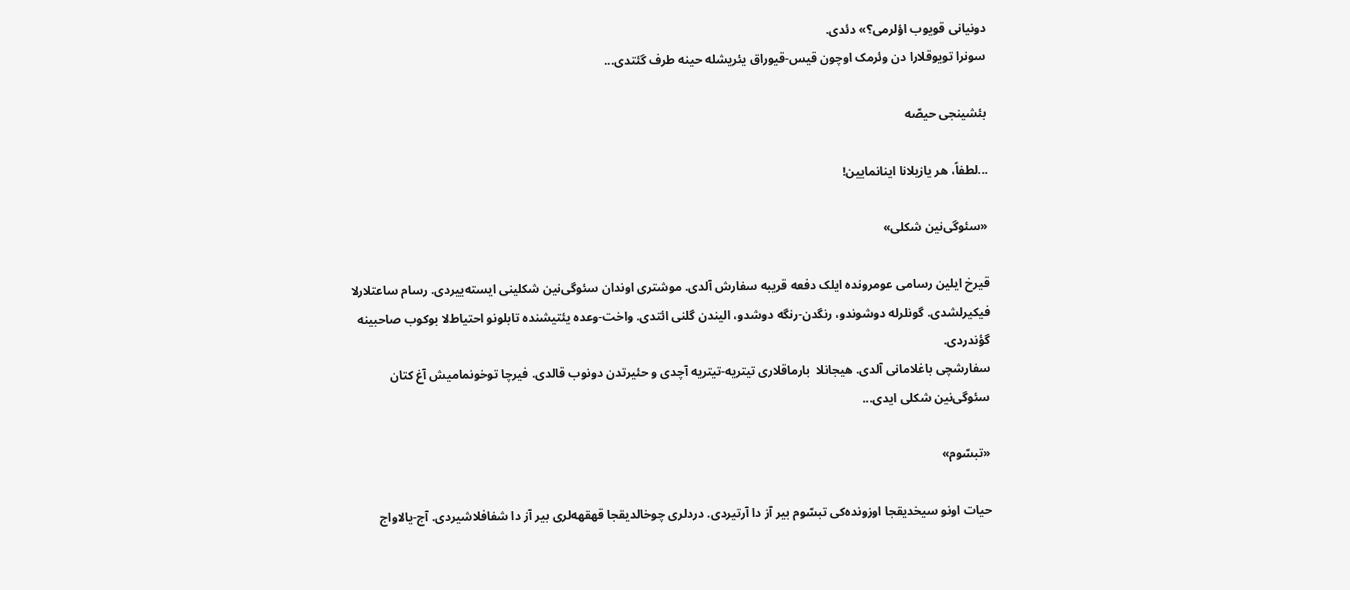دونیانی قویوب اؤلرمی؟» دئدی.
سونرا تویوقلارا دن وئرمک اوچون قیس-قیوراق یئریشله حینه طرف گئتدی...

بئشینجی حیصّه‌‌

...لطفاً، هر یازیلانا اینانمایین!

«سئوگی‌نین شکلی»

قیرخ ایلین رسامی عومرونده ایلک دفعه‌ قریبه سفارش آلدی. موشتری اوندان سئوگی‌نین شکلینی ایسته‌ییردی. رسام ساعتلارلا فیکیرلشدی. گونلرله دوشوندو، رنگدن-رنگه دوشدو، الیندن گلنی ائتدی. واخت-وعده‌ یئتیشنده تابلونو احتیاط‌لا بوکوب صاحبینه گؤندردی.
سفارشچی باغلامانی آلدی. هیجانلا  بارماقلاری تیتریه-تیتریه آچدی و حئیرتدن دونوب قالدی. فیرچا توخونمامیش آغ کتان سئوگی‌نین شکلی ایدی...

«تبسّوم»

حیات اونو سیخدیقجا اوزونده‌کی تبسّوم بیر آز دا آرتیردی. دردلری چوخالدیقجا قهقهه‌لری بیر آز دا شفافلاشیردی. آج-یالاواج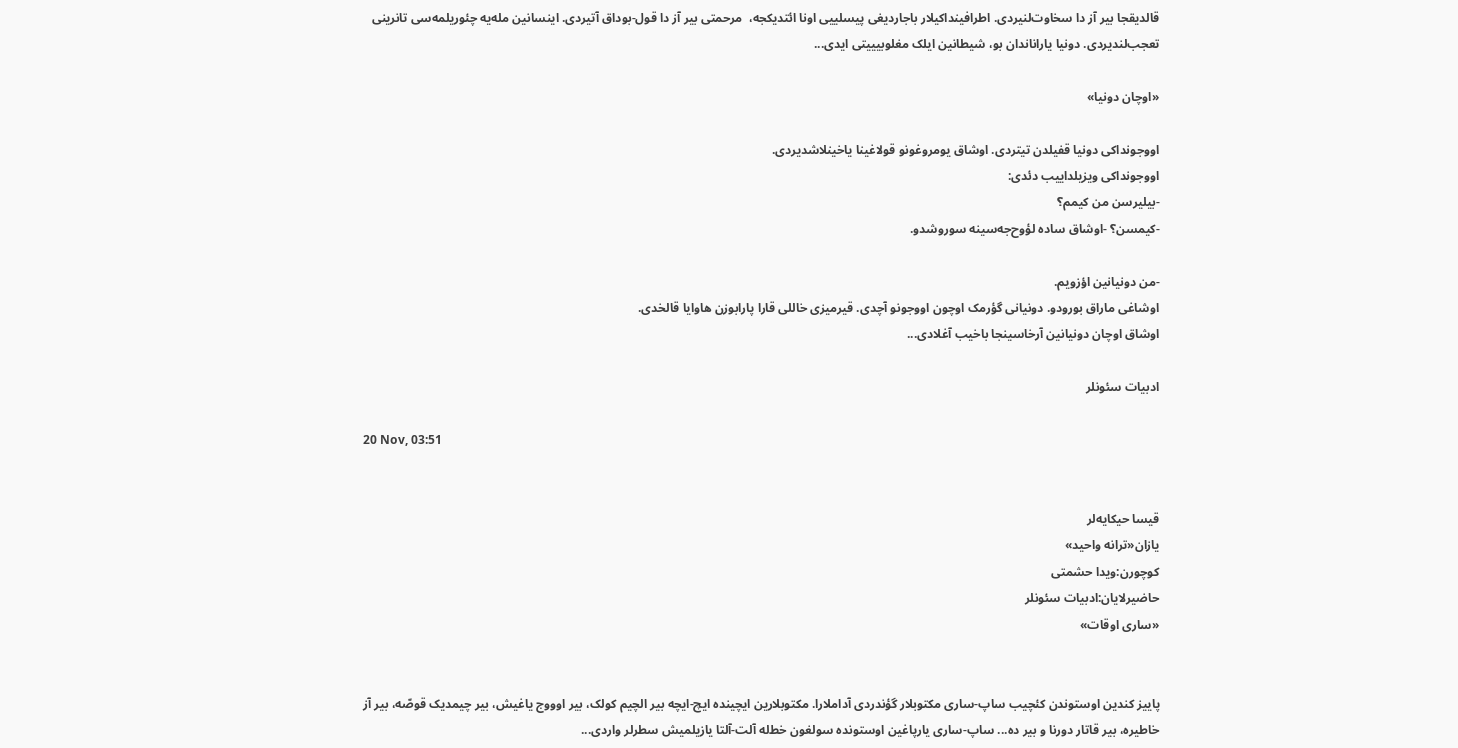قالدیقجا بیر آز دا سخاوت‌لنیردی. اطرافینداکیلار باجاردیغی پیسلییی اونا ائتدیکجه،  مرحمتی بیر آز دا قول-بوداق آتیردی. اینسانین مله‌یه چئوریلمه‌سی تانرینی تعجب‌لندیردی. دونیا یاراناندان بو، شیطانین ایلک مغلوبیییتی ایدی...

«اوچان دونیا»

اووجونداکی دونیا قفیلدن تیتردی. اوشاق یومروغونو قولاغینا یاخینلاشدیردی.
اووجونداکی ویزیلداییب دئدی:
-بیلیرسن من کیمم؟
-کیمسن؟ -اوشاق ساده لؤوح‌جه‌سینه سوروشدو.

-من دونیانین اؤزویم.
اوشاغی ماراق بورودو. دونیانی گؤرمک اوچون اووجونو آچدی. قیرمیزی خاللی قارا پارابوزن هاوایا قالخدی.
اوشاق اوچان دونیانین آرخاسینجا باخیب آغلادی...

ادبیات سئونلر

20 Nov, 03:51


قیسا حیکایه‌لر
یازان«ترانه‌‌ واحید»
کوچورن:ویدا حشمتی
حاضیرلایان:ادبیات سئونلر
«ساری اوقات»


پاییز کندین اوستوندن کئچیب ساپ-ساری مکتوبلار گؤندردی آداملارا. مکتوبلارین ایچینده ایچ-ایچه بیر الچیم کولک، بیر اوووج یاغیش، بیر چیمدیک قوصّه‌، بیر آز خاطیره، بیر قاتار دورنا و بیر ده... ساپ-ساری یارپاغین اوستونده سولغون خط‌له آلت-آلتا یازیلمیش سطرلر واردی...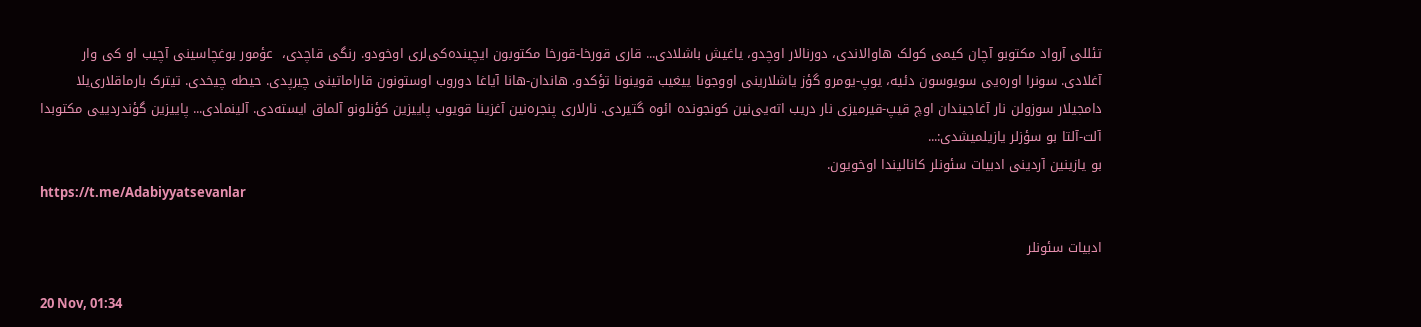تئللی آرواد مکتوبو آچان کیمی کولک هاوالاندی، دورنالار اوچدو، یاغیش باشلادی... قاری قورخا-قورخا مکتوبون ایچینده‌کی‌لری اوخودو. رنگی قاچدی،  عؤمور بوغچاسینی آچیب او کی وار آغلادی. سونرا اوره‌یی سویوسون دئیه، یوپ-یومرو گؤز یاشلارینی اووجونا ییغیب قوینونا تؤکدو. هاندان-هانا آیاغا دوروب اوستونون قاراماتینی چیرپدی. حیطه چیخدی. تیترک بارماقلاری‌یلا دامجیلار سوزولن نار آغاجیندان اوچ قیپ-قیرمیزی نار دریب اته‌یی‌نین کونجونده ائوه گتیردی. نارلاری پنجره‌نین آغزینا قویوب پاییزین کؤنلونو آلماق ایسته‌دی. آلینمادی... پاییزین گؤندردییی مکتوبدا آلت-آلتا بو سؤزلر یازیلمیشدی:...
بو یازینین آردینی ادبیات سئونلر کانالیندا اوخویون.
https://t.me/Adabiyyatsevanlar

ادبیات سئونلر

20 Nov, 01:34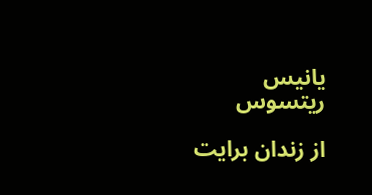یانیس ریتسوس

از زندان برایت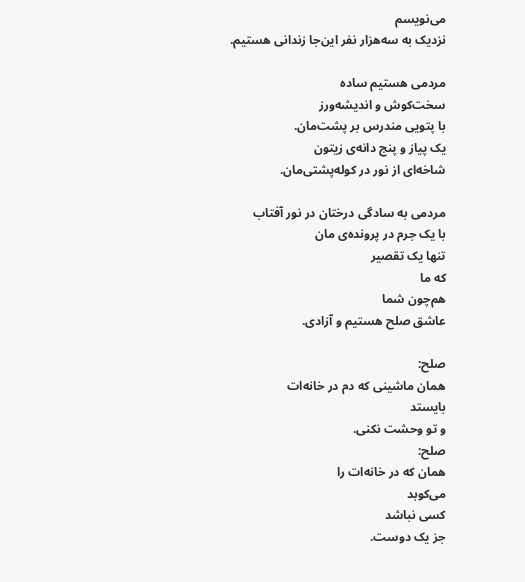می‌نویسم
نزدیک به سه‌هزار نفر این‌جا زندانی هستیم.

مردمی هستیم ساده
سخت‌کوش و اندیشه‌ورز
با پتویی مندرس بر پشت‌مان.
یک پیاز و پنج دانه‌ی زیتون
شاخه‌ای از نور در کوله‌پشتی‌مان.

مردمی به سادگی درختان در نور آفتاب
با یک جرم در پرونده‌‌ی مان
تنها یک تقصیر
که ما
هم‌چون شما
عاشق صلح هستیم و آزادی.

صلح:
همان ماشینی که دم در خانه‌ات
بایستد
و تو وحشت نکنی.
صلح:
همان که در خانه‌ات را
می‌کوبد
کسی نباشد
جز یک دوست.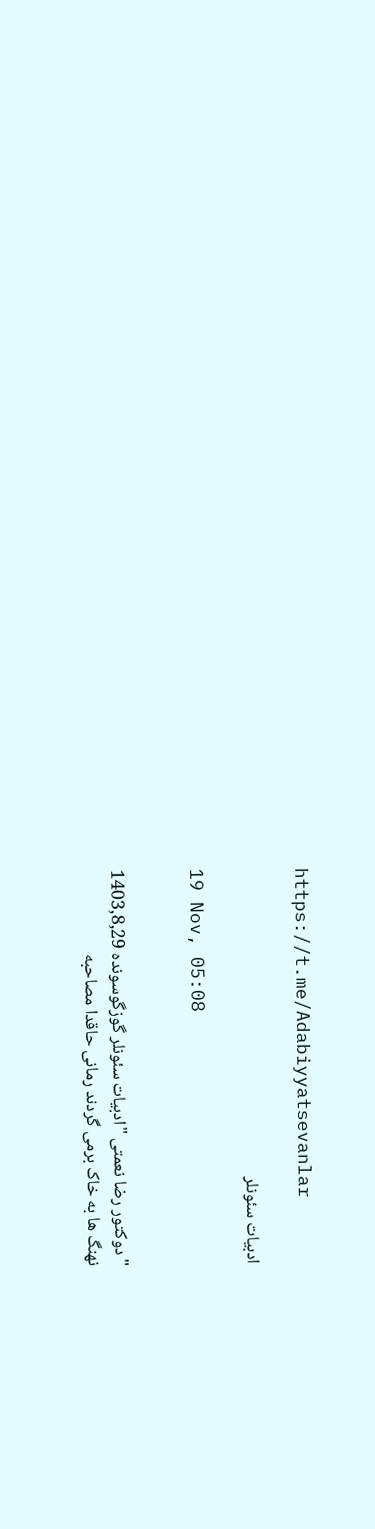https://t.me/Adabiyyatsevanlar

ادبیات سئونلر

19 Nov, 05:08


"دوکتور رضا نعمتی "ادبیات سئونلر گوزگوسونده 1403,8,29
نهنگ ها به خاک برمی گردند رمانی حاقدا مصاحبه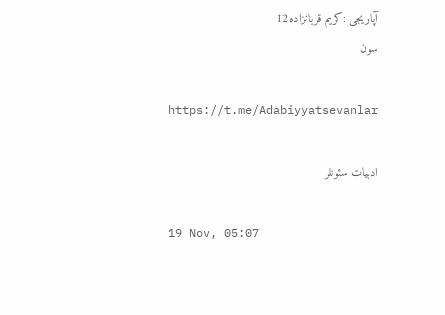آپاریجی :کریم قربانزاده12
سون

https://t.me/Adabiyyatsevanlar

ادبیات سئونلر

19 Nov, 05:07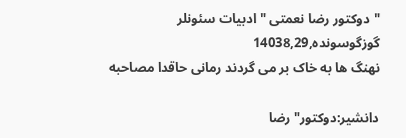"دوکتور رضا نعمتی "ادبیات سئونلر گوزگوسونده,14038,29
نهنگ ها به خاک بر می گردند رمانی حاقدا مصاحبه

دانشیر:دوکتور" رضا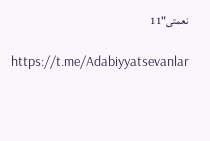نعمتی"11

https://t.me/Adabiyyatsevanlar